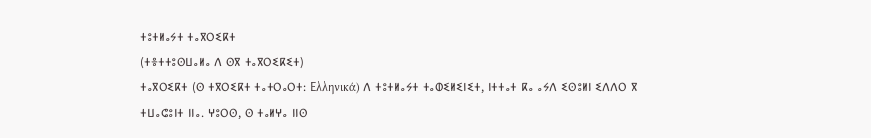ⵜⵓⵜⵍⴰⵢⵜ ⵜⴰⴳⵔⵉⴽⵜ
(ⵜⴻⵜⵜⵓⵙⵡⴰⵍⴰ ⴷ ⵙⴳ ⵜⴰⴳⵔⵉⴽⵉⵜ)
ⵜⴰⴳⵔⵉⴽⵜ (ⵙ ⵜⴳⵔⵉⴽⵜ ⵜⴰⵜⵔⴰⵔⵜ: Ελληνικά) ⴷ ⵜⵓⵜⵍⴰⵢⵜ ⵜⴰⵀⵉⵍⵉⵏⵉⵜ, ⵏⵜⵜⴰⵜ ⴽⴰ ⴰⵢⴷ ⵉⵙⵓⵍⵏ ⵉⴷⴷⵔ ⴳ ⵜⵡⴰⵛⵓⵏⵜ ⵏⵏⴰ. ⵖⵓⵔⵙ, ⵙ ⵜⴰⵍⵖⴰ ⵏⵏⵙ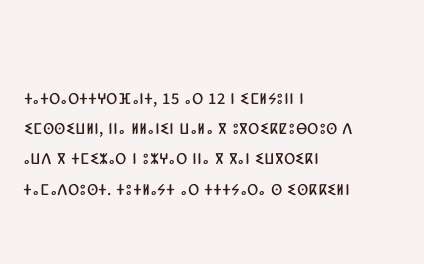ⵜⴰⵜⵔⴰⵔⵜⵜⵖⵔⴼⴰⵏⵜ, 15 ⴰⵔ 12 ⵏ ⵉⵎⵍⵢⵓⵏⵏ ⵏ ⵉⵎⵙⵙⵉⵡⵍⵏ, ⵏⵏⴰ ⵍⵍⴰⵏⵉⵏ ⵡⴰⵍⴰ ⴳ ⵓⴳⵔⵉⴽⵇⵓⴱⵔⵓⵙ ⴷ ⴰⵡⴷ ⴳ ⵜⵎⵉⵣⴰⵔ ⵏ ⵓⵣⵖⴰⵔ ⵏⵏⴰ ⴳ ⴳⴰⵏ ⵉⵡⴳⵔⵉⴽⵏ ⵜⴰⵎⴰⴷⵔⵓⵙⵜ. ⵜⵓⵜⵍⴰⵢⵜ ⴰⵔ ⵜⵜⵜⵢⴰⵔⴰ ⵙ ⵉⵙⴽⴽⵉⵍⵏ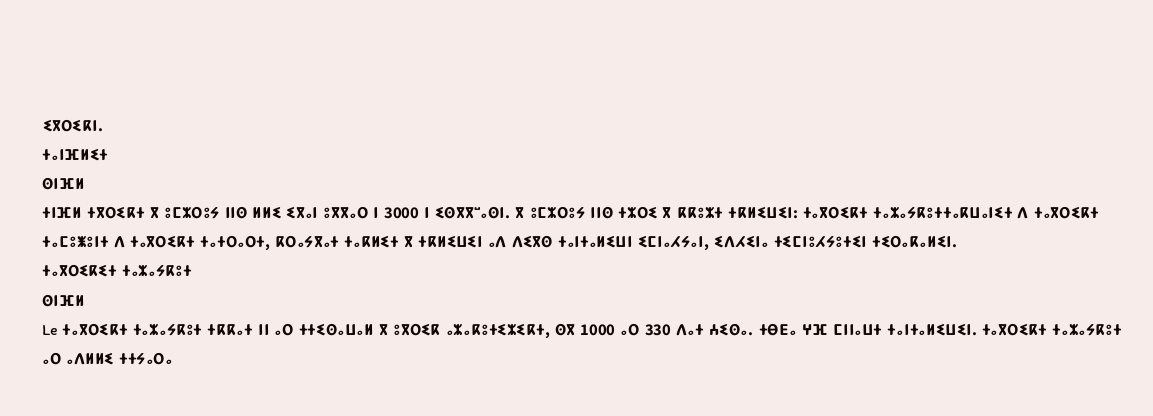ⵉⴳⵔⵉⴽⵏ.
ⵜⴰⵏⴼⵍⵉⵜ
ⵙⵏⴼⵍ
ⵜⵏⴼⵍ ⵜⴳⵔⵉⴽⵜ ⴳ ⵓⵎⵣⵔⵓⵢ ⵏⵏⵙ ⵍⵍⵉ ⵉⴳⴰⵏ ⵓⴳⴳⴰⵔ ⵏ 3000 ⵏ ⵉⵙⴳⴳⵯⴰⵙⵏ. ⴳ ⵓⵎⵣⵔⵓⵢ ⵏⵏⵙ ⵜⵣⵔⵉ ⴳ ⴽⴽⵓⵣⵜ ⵜⴽⵍⵉⵡⵉⵏ: ⵜⴰⴳⵔⵉⴽⵜ ⵜⴰⵣⴰⵢⴽⵓⵜⵜⴰⴽⵡⴰⵏⵉⵜ ⴷ ⵜⴰⴳⵔⵉⴽⵜ ⵜⴰⵎⵓⵥⵓⵏⵜ ⴷ ⵜⴰⴳⵔⵉⴽⵜ ⵜⴰⵜⵔⴰⵔⵜ, ⴽⵔⴰⵢⴳⴰⵜ ⵜⴰⴽⵍⵉⵜ ⴳ ⵜⴽⵍⵉⵡⵉⵏ ⴰⴷ ⴷⵉⴳⵙ ⵜⴰⵏⵜⴰⵍⵉⵡⵏ ⵉⵎⵏⴰⵃⵢⴰⵏ, ⵉⴷⵃⵉⵏⴰ ⵜⵉⵎⵏⵓⵃⵢⵓⵜⵉⵏ ⵜⵉⵔⴰⴽⴰⵍⵉⵏ.
ⵜⴰⴳⵔⵉⴽⵉⵜ ⵜⴰⵣⴰⵢⴽⵓⵜ
ⵙⵏⴼⵍ
Le ⵜⴰⴳⵔⵉⴽⵜ ⵜⴰⵣⴰⵢⴽⵓⵜ ⵜⴽⴽⴰⵜ ⵏⵏ ⴰⵔ ⵜⵜⵉⵙⴰⵡⴰⵍ ⴳ ⵓⴳⵔⵉⴽ ⴰⵣⴰⴽⵓⵜⵉⵣⵉⴽⵜ, ⵙⴳ 1000 ⴰⵔ 330 ⴷⴰⵜ ⵄⵉⵙⴰ. ⵜⴱⴹⴰ ⵖⴼ ⵎⵏⵏⴰⵡⵜ ⵜⴰⵏⵜⴰⵍⵉⵡⵉⵏ. ⵜⴰⴳⵔⵉⴽⵜ ⵜⴰⵣⴰⵢⴽⵓⵜ ⴰⵔ ⴰⴷⵍⵍⵉ ⵜⵜⵢⴰⵔⴰ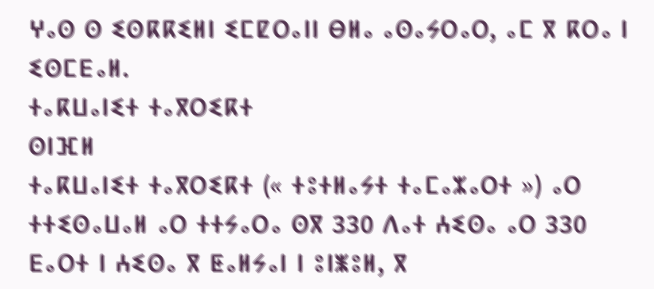ⵖⴰⵙ ⵙ ⵉⵙⴽⴽⵉⵍⵏ ⵉⵎⵇⵔⴰⵏⵏ ⴱⵍⴰ ⴰⵙⴰⵢⵔⴰⵔ, ⴰⵎ ⴳ ⴽⵔⴰ ⵏ ⵉⵙⵎⴹⴰⵍ.
ⵜⴰⴽⵡⴰⵏⵉⵜ ⵜⴰⴳⵔⵉⴽⵜ
ⵙⵏⴼⵍ
ⵜⴰⴽⵡⴰⵏⵉⵜ ⵜⴰⴳⵔⵉⴽⵜ (« ⵜⵓⵜⵍⴰⵢⵜ ⵜⴰⵎⴰⵣⴰⵔⵜ ») ⴰⵔ ⵜⵜⵉⵙⴰⵡⴰⵍ ⴰⵔ ⵜⵜⵢⴰⵔⴰ ⵙⴳ 330 ⴷⴰⵜ ⵄⵉⵙⴰ ⴰⵔ 330 ⴹⴰⵔⵜ ⵏ ⵄⵉⵙⴰ ⴳ ⵟⴰⵍⵢⴰⵏ ⵏ ⵓⵏⵥⵓⵍ, ⴳ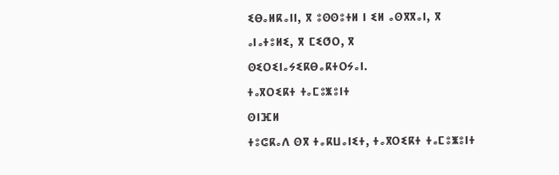ⵉⴱⴰⵍⴽⴰⵏⵏ, ⴳ ⵓⵙⵙⵓⵜⵍ ⵏ ⵉⵍ ⴰⵙⴳⴳⴰⵏ, ⴳ ⴰⵏⴰⵜⵓⵍⵉ, ⴳ ⵎⵉⵚⵔ, ⴳ ⵙⵉⵔⵉⵏⴰⵢⵉⴽⴱⴰⴽⵜⵔⵢⴰⵏ.
ⵜⴰⴳⵔⵉⴽⵜ ⵜⴰⵎⵓⵥⵓⵏⵜ
ⵙⵏⴼⵍ
ⵜⵓⵛⴽⴰⴷ ⵙⴳ ⵜⴰⴽⵡⴰⵏⵉⵜ, ⵜⴰⴳⵔⵉⴽⵜ ⵜⴰⵎⵓⵥⵓⵏⵜ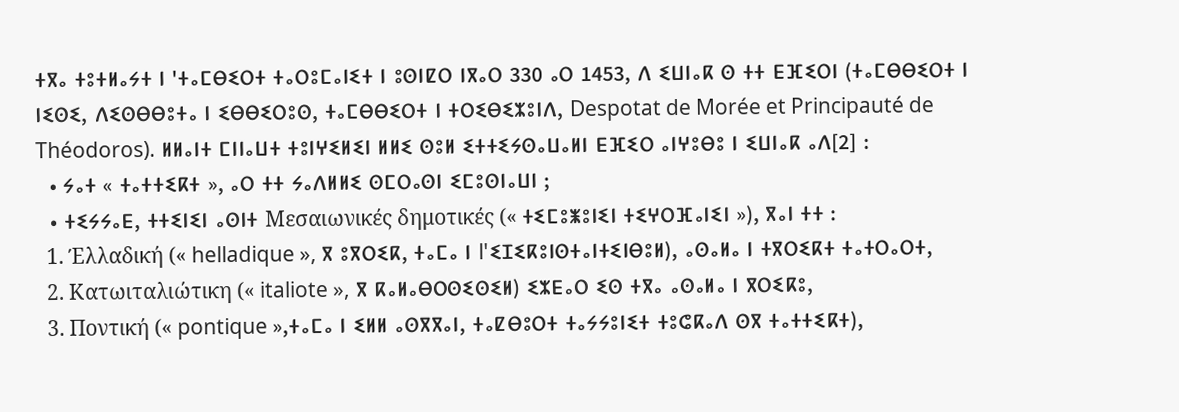ⵜⴳⴰ ⵜⵓⵜⵍⴰⵢⵜ ⵏ 'ⵜⴰⵎⴱⵉⵔⵜ ⵜⴰⵔⵓⵎⴰⵏⵉⵜ ⵏ ⵓⵙⵏⵇⵔ ⵏⴳⴰⵔ 330 ⴰⵔ 1453, ⴷ ⵉⵡⵏⴰⴽ ⵙ ⵜⵜ ⴹⴼⵉⵔⵏ (ⵜⴰⵎⴱⴱⵉⵔⵜ ⵏ ⵏⵉⵙⵉ, ⴷⵉⵙⴱⴱⵓⵜⴰ ⵏ ⵉⴱⴱⵉⵔⵓⵙ, ⵜⴰⵎⴱⴱⵉⵔⵜ ⵏ ⵜⵔⵉⴱⵉⵣⵓⵏⴷ, Despotat de Morée et Principauté de Théodoros). ⵍⵍⴰⵏⵜ ⵎⵏⵏⴰⵡⵜ ⵜⵓⵏⵖⵉⵍⵉⵏ ⵍⵍⵉ ⵙⵓⵍ ⵉⵜⵜⵉⵢⵙⴰⵡⴰⵍⵏ ⴹⴼⵉⵔ ⴰⵏⵖⵓⴱⵓ ⵏ ⵉⵡⵏⴰⴽ ⴰⴷ[2] :
  • ⵢⴰⵜ « ⵜⴰⵜⵜⵉⴽⵜ », ⴰⵔ ⵜⵜ ⵢⴰⴷⵍⵍⵉ ⵙⵎⵔⴰⵙⵏ ⵉⵎⵓⵙⵏⴰⵡⵏ ;
  • ⵜⵉⵢⵢⴰⴹ, ⵜⵜⵉⵏⵉⵏ ⴰⵙⵏⵜ Μεσαιωνικές δημοτικές (« ⵜⵉⵎⵓⵥⵓⵏⵉⵏ ⵜⵉⵖⵔⴼⴰⵏⵉⵏ »), ⴳⴰⵏ ⵜⵜ :
  1. Έλλαδική (« helladique », ⴳ ⵓⴳⵔⵉⴽ, ⵜⴰⵎⴰ ⵏ l'ⵉⵊⵉⴽⵓⵏⵙⵜⴰⵏⵜⵉⵏⴱⵓⵍ), ⴰⵙⴰⵍⴰ ⵏ ⵜⴳⵔⵉⴽⵜ ⵜⴰⵜⵔⴰⵔⵜ,
  2. Κατωιταλιώτικη (« italiote », ⴳ ⴽⴰⵍⴰⴱⵔⵙⵉⵙⵉⵍ) ⵉⵣⴹⴰⵔ ⵉⵙ ⵜⴳⴰ ⴰⵙⴰⵍⴰ ⵏ ⴳⵔⵉⴽⵓ,
  3. Ποντική (« pontique »,ⵜⴰⵎⴰ ⵏ ⵉⵍⵍ ⴰⵙⴳⴳⴰⵏ, ⵜⴰⵇⴱⵓⵔⵜ ⵜⴰⵢⵢⵓⵏⵉⵜ ⵜⵓⵛⴽⴰⴷ ⵙⴳ ⵜⴰⵜⵜⵉⴽⵜ),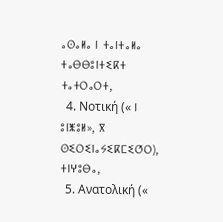ⴰⵙⴰⵍⴰ ⵏ ⵜⴰⵏⵜⴰⵍⴰ ⵜⴰⴱⴱⵓⵏⵜⵉⴽⵜ ⵜⴰⵜⵔⴰⵔⵜ,
  4. Νοτική (« ⵏ ⵓⵏⵥⵓⵍ», ⴳ ⵙⵉⵔⵉⵏⴰⵢⵉⴽⵎⵉⵚⵔ), ⵜⵏⵖⵓⴱⴰ,
  5. Ανατολική («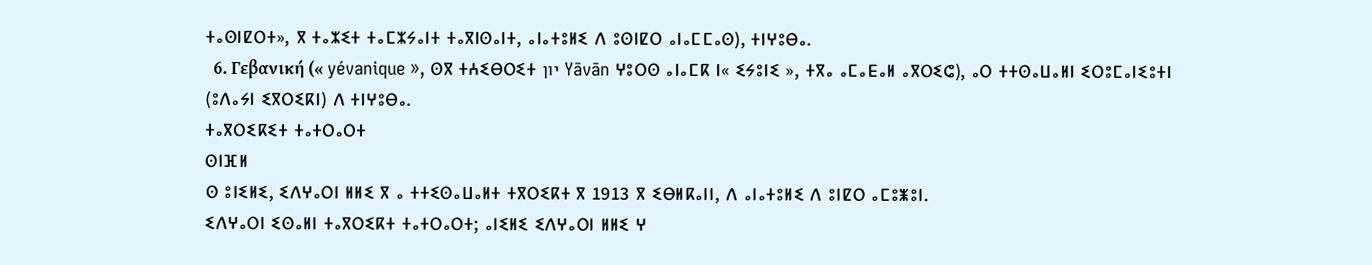ⵜⴰⵙⵏⵇⵔⵜ», ⴳ ⵜⴰⵣⵉⵜ ⵜⴰⵎⵣⵢⴰⵏⵜ ⵜⴰⴳⵏⵙⴰⵏⵜ, ⴰⵏⴰⵜⵓⵍⵉ ⴷ ⵓⵙⵏⵇⵔ ⴰⵏⴰⵎⵎⴰⵙ), ⵜⵏⵖⵓⴱⴰ.
  6. Γεβανική (« yévanique », ⵙⴳ ⵜⵄⵉⴱⵔⵉⵜ יון Yāvān ⵖⵓⵔⵙ ⴰⵏⴰⵎⴽ ⵏ« ⵉⵢⵓⵏⵉ », ⵜⴳⴰ ⴰⵎⴰⴹⴰⵍ ⴰⴳⵔⵉⵛ), ⴰⵔ ⵜⵜⵙⴰⵡⴰⵍⵏ ⵉⵔⵓⵎⴰⵏⵉⵓⵜⵏ (ⵓⴷⴰⵢⵏ ⵉⴳⵔⵉⴽⵏ) ⴷ ⵜⵏⵖⵓⴱⴰ.
ⵜⴰⴳⵔⵉⴽⵉⵜ ⵜⴰⵜⵔⴰⵔⵜ
ⵙⵏⴼⵍ
ⵙ ⵓⵏⵉⵍⵉ, ⵉⴷⵖⴰⵔⵏ ⵍⵍⵉ ⴳ ⴰ ⵜⵜⵉⵙⴰⵡⴰⵍⵜ ⵜⴳⵔⵉⴽⵜ ⴳ 1913 ⴳ ⵉⴱⵍⴽⴰⵏⵏ, ⴷ ⴰⵏⴰⵜⵓⵍⵉ ⴷ ⵓⵏⵇⵔ ⴰⵎⵓⵥⵓⵏ.
ⵉⴷⵖⴰⵔⵏ ⵉⵙⴰⵍⵏ ⵜⴰⴳⵔⵉⴽⵜ ⵜⴰⵜⵔⴰⵔⵜ; ⴰⵏⵉⵍⵉ ⵉⴷⵖⴰⵔⵏ ⵍⵍⵉ ⵖ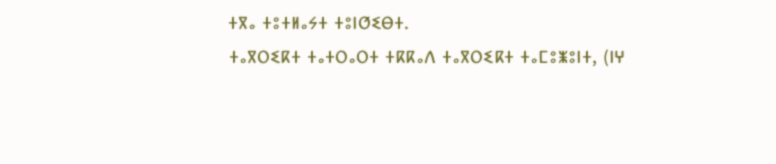ⵜⴳⴰ ⵜⵓⵜⵍⴰⵢⵜ ⵜⵓⵏⵚⵉⴱⵜ.
ⵜⴰⴳⵔⵉⴽⵜ ⵜⴰⵜⵔⴰⵔⵜ ⵜⴽⴽⴰⴷ ⵜⴰⴳⵔⵉⴽⵜ ⵜⴰⵎⵓⵥⵓⵏⵜ, (ⵏⵖ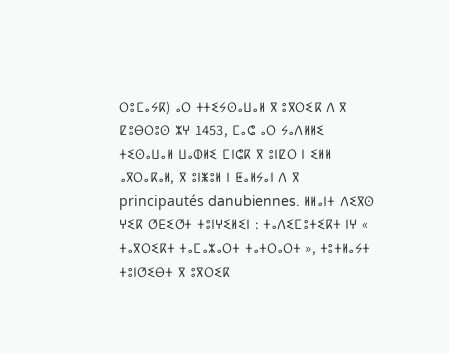ⵔⵓⵎⴰⵢⴽ) ⴰⵔ ⵜⵜⵉⵢⵙⴰⵡⴰⵍ ⴳ ⵓⴳⵔⵉⴽ ⴷ ⴳ ⵇⵓⴱⵔⵓⵙ ⵣⵖ 1453, ⵎⴰⵛ ⴰⵔ ⵢⴰⴷⵍⵍⵉ ⵜⵉⵙⴰⵡⴰⵍ ⵡⴰⵀⵍⵉ ⵎⵏⵛⴽ ⴳ ⵓⵏⵇⵔ ⵏ ⵉⵍⵍ ⴰⴳⵔⴰⴽⴰⵍ, ⴳ ⵓⵏⵥⵓⵍ ⵏ ⵟⴰⵍⵢⴰⵏ ⴷ ⴳ principautés danubiennes. ⵍⵍⴰⵏⵜ ⴷⵉⴳⵙ ⵖⵉⴽ ⵚⴹⵉⵚⵜ ⵜⵓⵏⵖⵉⵍⵉⵏ : ⵜⴰⴷⵉⵎⵓⵜⵉⴽⵜ ⵏⵖ « ⵜⴰⴳⵔⵉⴽⵜ ⵜⴰⵎⴰⵣⴰⵔⵜ ⵜⴰⵜⵔⴰⵔⵜ », ⵜⵓⵜⵍⴰⵢⵜ ⵜⵓⵏⵚⵉⴱⵜ ⴳ ⵓⴳⵔⵉⴽ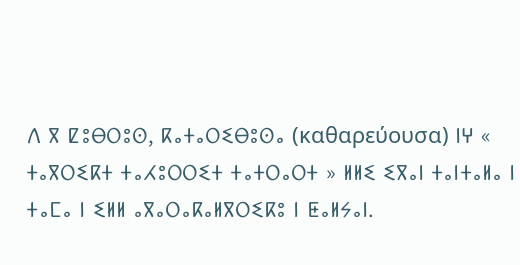ⴷ ⴳ ⵇⵓⴱⵔⵓⵙ, ⴽⴰⵜⴰⵔⵉⴱⵓⵙⴰ (καθαρεύουσα) ⵏⵖ « ⵜⴰⴳⵔⵉⴽⵜ ⵜⴰⵃⵓⵔⵔⵉⵜ ⵜⴰⵜⵔⴰⵔⵜ » ⵍⵍⵉ ⵉⴳⴰⵏ ⵜⴰⵏⵜⴰⵍⴰ ⵏ ⵜⴰⵎⴰ ⵏ ⵉⵍⵍ ⴰⴳⴰⵔⴰⴽⴰⵍⴳⵔⵉⴽⵓ ⵏ ⵟⴰⵍⵢⴰⵏ.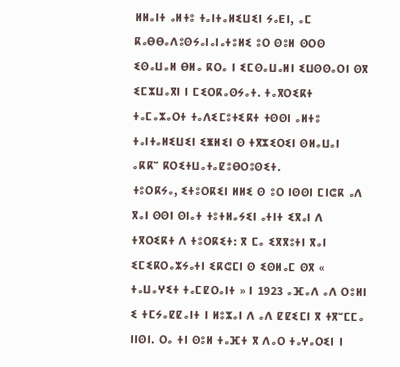ⵍⵍⴰⵏⵜ ⴰⵍⵜⵓ ⵜⴰⵏⵜⴰⵍⵉⵡⵉⵏ ⵢⴰⴹⵏ, ⴰⵎ ⴽⴰⴱⴱⴰⴷⵓⵙⵢⴰⵏⴰⵏⴰⵜⵓⵍⵉ ⵓⵔ ⵙⵓⵍ ⵙⵔⵙ ⵉⵙⴰⵡⴰⵍ ⴱⵍⴰ ⴽⵔⴰ ⵏ ⵉⵎⵙⴰⵡⴰⵍⵏ ⵉⵡⵙⵙⴰⵔⵏ ⵙⴳ ⵉⵎⵣⵡⴰⴳⵏ ⵏ ⵎⵉⵔⴽⴰⵙⵢⴰⵜ. ⵜⴰⴳⵔⵉⴽⵜ ⵜⴰⵎⴰⵣⴰⵔⵜ ⵜⴰⴷⵉⵎⵓⵜⵉⴽⵜ ⵜⵙⵙⵏ ⴰⵍⵜⵓ ⵜⴰⵏⵜⴰⵍⵉⵡⵉⵏ ⵉⵥⵍⵉⵏ ⵙ ⵜⴳⵣⵉⵔⵉⵏ ⵙⵍⴰⵡⴰⵏ ⴰⴽⴽⵯ ⴽⵔⵉⵜⵡⴰⵜⴰⵇⵓⴱⵔⵓⵙⵉⵜ.
ⵜⵓⵔⴽⵢⴰ, ⵉⵜⵓⵔⴽⵉⵏ ⵍⵍⵉ ⵙ ⵓⵔ ⵏⵙⵙⵏ ⵎⵏⵛⴽ ⴰⴷ ⴳⴰⵏ ⵙⵙⵏ ⵙⵏⴰⵜ ⵜⵓⵜⵍⴰⵢⵉⵏ ⴰⵜⵏⵜ ⵉⴳⴰⵏ ⴷ ⵜⴳⵔⵉⴽⵜ ⴷ ⵜⵓⵔⴽⵉⵜ: ⴳ ⵎⴰ ⵉⴳⴳⵓⵜⵏ ⴳⴰⵏ ⵉⵎⵉⴽⵔⴰⵣⵢⴰⵜⵏ ⵉⴽⵛⵎⵏ ⵙ ⵉⵙⵍⴰⵎ ⵙⴳ « ⵜⴰⵡⴰⵖⵉⵜ ⵜⴰⵎⵇⵔⴰⵏⵜ » ⵏ 1923 ⴰⴼⴰⴷ ⴰⴷ ⵔⵓⵍⵏ ⵉ ⵜⵎⵢⴰⵇⵇⴰⵏⵜ ⵏ ⵍⵓⵣⴰⵏ ⴷ ⴰⴷ ⵇⵇⵉⵎⵏ ⴳ ⵜⴳⵯⵎⵎⴰ ⵏⵏⵙⵏ. ⵔⴰ ⵜⵏ ⵙⵓⵍ ⵜⴰⴼⵜ ⴳ ⴷⴰⵔ ⵜⴰⵖⴰⵔⵉⵏ ⵏ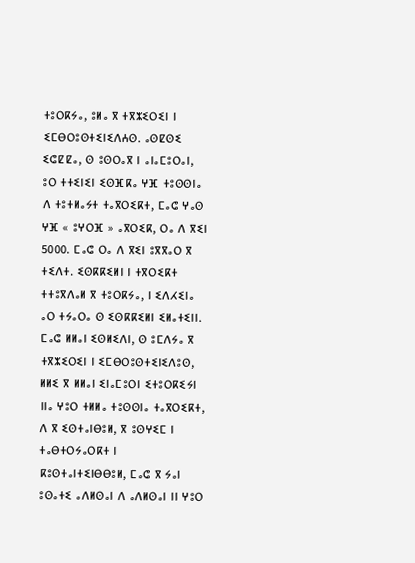ⵜⵓⵔⴽⵢⴰ, ⵓⵍⴰ ⴳ ⵜⴳⵣⵉⵔⵉⵏ ⵏ ⵉⵎⴱⵔⵓⵙⵜⵉⵏⵉⴷⵄⵙ. ⴰⵙⵇⵙⵉ ⵉⵛⵇⵇⴰ, ⵙ ⵓⵙⵔⴰⴳ ⵏ ⴰⵏⴰⵎⵓⵔⴰⵏ, ⵓⵔ ⵜⵜⵉⵏⵉⵏ ⵉⵙⴼⴽⴰ ⵖⴼ ⵜⵓⵙⵙⵏⴰ ⴷ ⵜⵓⵜⵍⴰⵢⵜ ⵜⴰⴳⵔⵉⴽⵜ, ⵎⴰⵛ ⵖⴰⵙ ⵖⴼ « ⵓⵖⵔⴼ » ⴰⴳⵔⵉⴽ, ⵔⴰ ⴷ ⴳⵉⵏ 5000. ⵎⴰⵛ ⵔⴰ ⴷ ⴳⵉⵏ ⵓⴳⴳⴰⵔ ⴳ ⵜⵉⴷⵜ. ⵉⵙⴽⴽⵉⵍⵏ ⵏ ⵜⴳⵔⵉⴽⵜ ⵜⵜⵓⴳⴷⴰⵍ ⴳ ⵜⵓⵔⴽⵢⴰ, ⵏ ⵉⴷⵃⵉⵏⴰ ⴰⵔ ⵜⵢⴰⵔⴰ ⵙ ⵉⵙⴽⴽⵉⵍⵏ ⵉⵍⴰⵜⵉⵏⵏ. ⵎⴰⵛ ⵍⵍⴰⵏ ⵉⵙⵍⵉⴷⵏ, ⵙ ⵓⵎⴷⵢⴰ ⴳ ⵜⴳⵣⵉⵔⵉⵏ ⵏ ⵉⵎⴱⵔⵓⵙⵜⵉⵏⵉⴷⵓⵙ, ⵍⵍⵉ ⴳ ⵍⵍⴰⵏ ⵉⵏⴰⵎⵓⵔⵏ ⵉⵜⵓⵔⴽⵉⵢⵏ ⵏⵏⴰ ⵖⵓⵔ ⵜⵍⵍⴰ ⵜⵓⵙⵙⵏⴰ ⵜⴰⴳⵔⵉⴽⵜ, ⴷ ⴳ ⵉⵙⵜⴰⵏⴱⵓⵍ, ⴳ ⵓⵙⵖⵉⵎ ⵏ ⵜⴰⴱⵜⵔⵢⴰⵔⴽⵜ ⵏ ⴽⵓⵙⵜⴰⵏⵜⵉⵏⴱⴱⵓⵍ, ⵎⴰⵛ ⴳ ⵢⴰⵏ ⵓⵙⴰⵜⵉ ⴰⴷⵍⵙⴰⵏ ⴷ ⴰⴷⵍⵙⴰⵏ ⵏⵏ ⵖⵓⵔ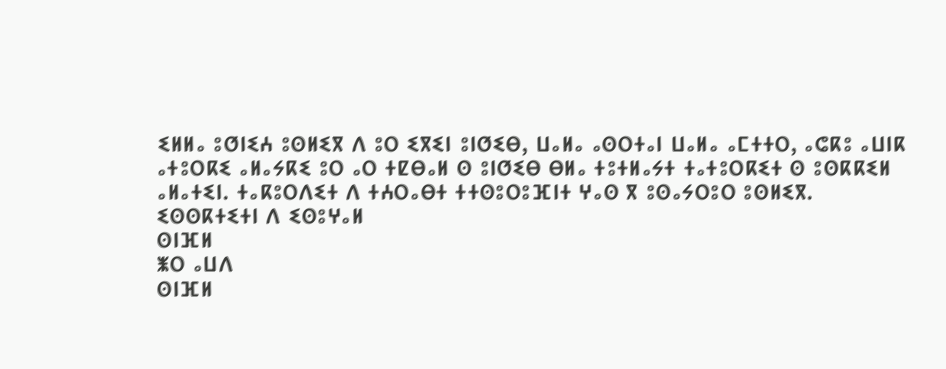ⵉⵍⵍⴰ ⵓⵚⵏⵉⵄ ⵓⵙⵍⵉⴳ ⴷ ⵓⵔ ⵉⴳⵉⵏ ⵓⵏⵚⵉⴱ, ⵡⴰⵍⴰ ⴰⵙⵔⵜⴰⵏ ⵡⴰⵍⴰ ⴰⵎⵜⵜⵔ, ⴰⵛⴽⵓ ⴰⵡⵏⴽ ⴰⵜⵓⵔⴽⵉ ⴰⵍⴰⵢⴽⵉ ⵓⵔ ⴰⵔ ⵜⵇⴱⴰⵍ ⵙ ⵓⵏⵚⵉⴱ ⴱⵍⴰ ⵜⵓⵜⵍⴰⵢⵜ ⵜⴰⵜⵓⵔⴽⵉⵜ ⵙ ⵓⵙⴽⴽⵉⵍ ⴰⵍⴰⵜⵉⵏ. ⵜⴰⴽⵓⵔⴷⵉⵜ ⴷ ⵜⵄⵔⴰⴱⵜ ⵜⵜⵙⵓⵔⵓⴼⵏⵜ ⵖⴰⵙ ⴳ ⵓⵙⴰⵢⵔⵓⵔ ⵓⵙⵍⵉⴳ.
ⵉⵙⵙⴽⵜⵉⵜⵏ ⴷ ⵉⵙⵓⵖⴰⵍ
ⵙⵏⴼⵍ
ⵥⵔ ⴰⵡⴷ
ⵙⵏⴼⵍ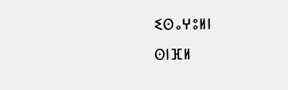ⵉⵙⴰⵖⵓⵍⵏ
ⵙⵏⴼⵍ